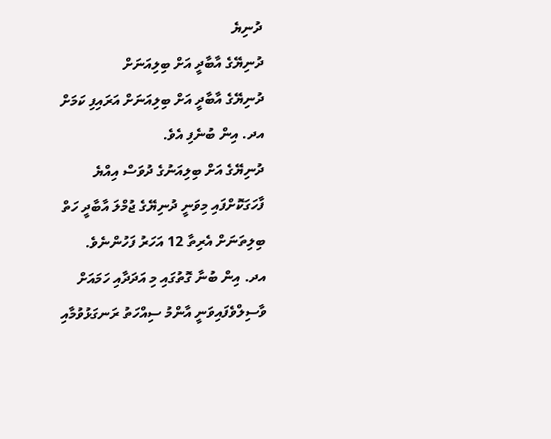ދުނިޔެ
ދުނިޔޭގެ އާބާދީ އަށް ބިލިއަނަށް
ދުނިޔޭގެ އާބާދީ އަށް ބިލިއަނަށް އަރައިފި ކަމަށް އދ. އިން ބުނެފި އެވެ.
ދުނިޔޭގެ އަށް ބިލިއަނުގެ ދުވަސް އިއްޔެ ފާހަގަކޮށްފައި މިވަނީ ދުނިޔޭގެ ޖުމްލަ އާބާދީ ހަތް ބިލިތަނަށް އެރިތާ 12 އަހަރު ފަހުންނެވެ.
އދ. އިން ބުނާ ގޮތުގައި މި އަދަދާއި ހަމައަށް ވާސިލްވެފައިވަނީ އާންމު ސިއްހަތު ރަނގަޅުވުމާއި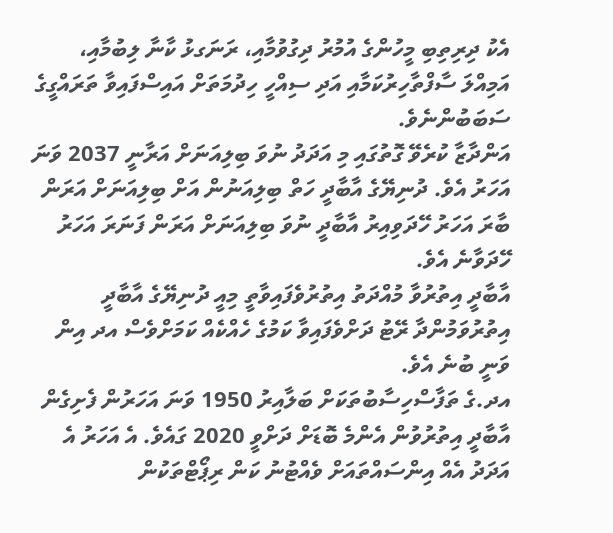އެކު ދިރިތިބި މީހުންގެ އުމުރު ދިގުވުމާއި، ރަނަގޅު ކާނާ ލިބުމާއި، އަމިއްލަ ސާފްތާހިރުކަމާއި އަދި ސިއްހީ ހިދުމަތަށް އައިސްފައިވާ ތަރައްގީގެ ސަބަބުންނެވެ.
އަންދާޒާ ކުރެވޭ ގޮތުގައި މި އަދަދު ނުވަ ބިލިއަނަށް އަރާނީ 2037 ވަނަ އަހަރު އެވެ. ދުނިޔޭގެ އާބާދީ ހަތް ބިލިއަނުން އަށް ބިލިއަނަށް އަރަން ބާރަ އަހަރު ހޭދަވިއިރު އާބާދީ ނުވަ ބިލިއަނަށް އަރަން ފަނަރަ އަހަރު ހޭދަވާނެ އެވެ.
އާބާދީ އިތުރުވާ މުއްދަތު އިތުރުވެފައިވާތީ މިއީ ދުނިޔޭގެ އާބާދީ އިތުރުވަމުންދާ ރޭޓު ދަށްވެފައިވާ ކަމުގެ ހެއްކެއް ކަމަށްވެސް އދ އިން ވަނީ ބުނެ އެވެ.
އދ.ގެ ތަފާސްހިސާބުތަކަށް ބަލާއިރު 1950 ވަނަ އަހަރުން ފެށިގެން އާބާދީ އިތުރުވުން އެންމެ ބޮޑަށް ދަށްވީ 2020 ގައެވެ. އެ އަހަރު އެ އަދަދު އެއް އިންސައްތައަށް ވެއްޓުނު ކަން ރިޕޯޓްތަކުން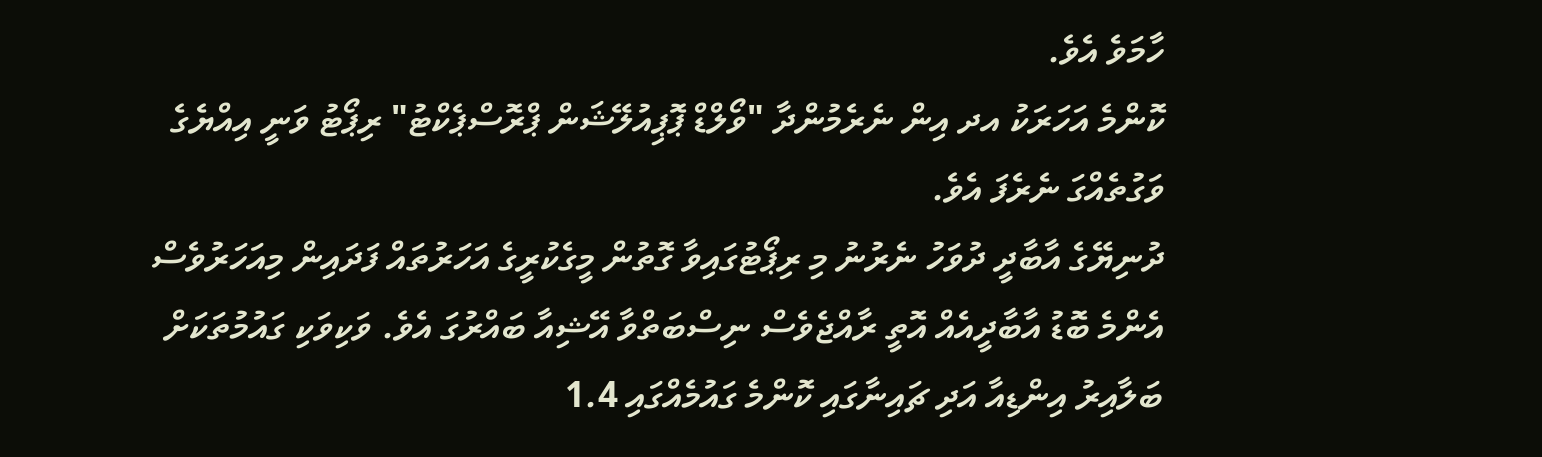ހާމަވެ އެވެ.
ކޮންމެ އަހަރަކު އދ އިން ނެރެމުންދާ "ވޯލްޑް ޕޮޕިއުލޭޝަން ޕްރޮސްޕެކްޓު" ރިޕޯޓު ވަނީ އިއްޔެގެ ވަގުތެއްގަ ނެރެފަ އެވެ.
ދުނިޔޭގެ އާބާދީ ދުވަހު ނެރުނު މި ރިޕޯޓުގައިވާ ގޮތުން މީގެކުރީގެ އަހަރުތައް ފަދައިން މިއަހަރުވެސް އެންމެ ބޮޑު އާބާދީއެއް އޮތީ ރާއްޖެވެސް ނިސްބަތްވާ އޭޝިއާ ބައްރުގަ އެވެ. ވަކިވަކި ގައުމުތަކަށް ބަލާއިރު އިންޑިއާ އަދި ޗައިނާގައި ކޮންމެ ގައުމެއްގައި 1.4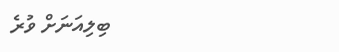ބިލިއަނަށް ވުރެ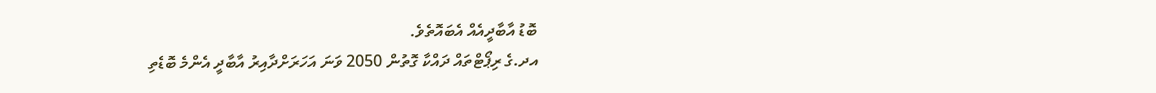ބޮޑު އާބާދީއެއް އެބައޮތެވެ.
އދ.ގެ ރިޕޯޓްތައް ދައްކާ ގޮތުން 2050 ވަނަ އަހަރަށްދާއިރު އާބާދީ އެންމެ ބޮޑެތި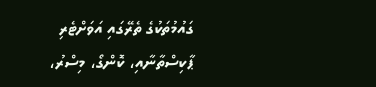ގައުމުތަކުގެ ތެރޭގައި އަވަށްޓެރި ޕާކިސްތާނާއި، ކޮންގޯ، މިސްރު،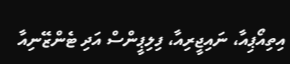އިތިއޯޕިއާ، ނައިޖީރިއާ، ފިލިޕީންސް އަދި ޓެންޒޭނިއާ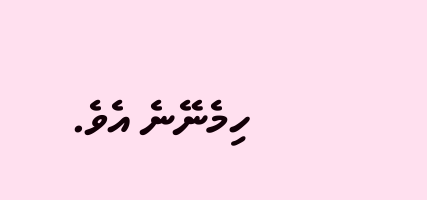ހިމެނޭނެ އެވެ.